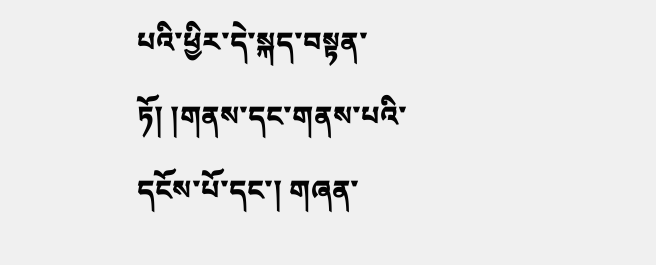པའི་ཕྱིར་དེ་སྐད་བསྟན་ཏོ། །གནས་དང་གནས་པའི་དངོས་པོ་དང་། གཞན་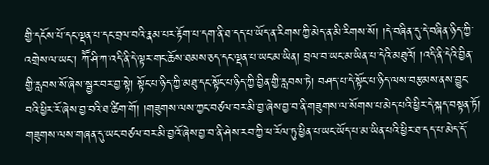གྱི་དངོས་པོ་དང་ལྡན་པ་དང་བྲལ་བའི་རྣམ་པར་རྟོག་པ་དག་ནི་ཐ་དད་པ་ཡོད་ན་རིགས་ཀྱི་མེད་ན་མི་རིགས་སོ། །དེ་བཞིན་དུ་དེ་བཞིན་ཉིད་ཀྱི་འགྲེས་ལ་ཡང་། ཀཽ་ཤི་ཀ་འདི་ནི་དེ་ལྟར་གང་ཆོས་ཐམས་ཅད་དང་ལྡན་པ་ཡང་མ་ཡིན། བྲལ་བ་ཡང་མ་ཡིན་པ་དེའི་མཐུའོ། །འདི་ནི་དེའི་བྱིན་གྱི་རླབས་སོ་ཞེས་སྦྱར་བར་བྱ་སྟེ། སྟོང་པ་ཉིད་ཀྱི་མཐུ་དང་སྟོང་པ་ཉིད་ཀྱི་བྱིན་གྱི་རླབས་ཏེ། བཤད་པ་དེ་སྟོང་པ་ཉིད་ལས་བརྩམས་ནས་བྱུང་བའི་ཕྱིར་རོ་ཞེས་བྱ་བའི་ཐ་ཚིག་གོ། །གཟུགས་ལས་ཀྱང་བཙལ་བར་མི་བྱ་ཞེས་བྱ་བ་ནི་གཟུགས་ལ་སོགས་པ་མེད་པའི་ཕྱིར་དེ་སྐད་བསྟན་ཏོ། གཟུགས་ལས་གཞན་དུ་ཡང་བཙལ་བར་མི་བྱའོ་ཞེས་བྱ་བ་ནི་ཤེས་རབ་ཀྱི་ཕ་རོལ་ཏུ་ཕྱིན་པ་ཡང་ཡོད་པ་མ་ཡིན་པའི་ཕྱིར་ཐ་དད་པ་མེད་དོ་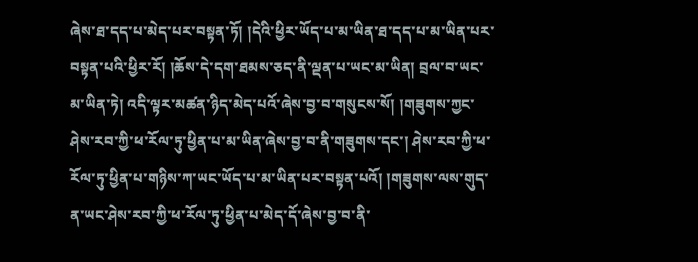ཞེས་ཐ་དད་པ་མེད་པར་བསྟན་ཏོ། །དེའི་ཕྱིར་ཡོད་པ་མ་ཡིན་ཐ་དད་པ་མ་ཡིན་པར་བསྟན་པའི་ཕྱིར་རོ། །ཆོས་དེ་དག་ཐམས་ཅད་ནི་ལྡན་པ་ཡང་མ་ཡིན། བྲལ་བ་ཡང་མ་ཡིན་ཏེ། འདི་ལྟར་མཚན་ཉིད་མེད་པའོ་ཞེས་བྱ་བ་གསུངས་སོ། །གཟུགས་ཀྱང་ཤེས་རབ་ཀྱི་ཕ་རོལ་ཏུ་ཕྱིན་པ་མ་ཡིན་ཞེས་བྱ་བ་ནི་གཟུགས་དང་། ཤེས་རབ་ཀྱི་ཕ་རོལ་ཏུ་ཕྱིན་པ་གཉིས་ཀ་ཡང་ཡོད་པ་མ་ཡིན་པར་བསྟན་པའོ། །གཟུགས་ལས་གུད་ན་ཡང་ཤེས་རབ་ཀྱི་ཕ་རོལ་ཏུ་ཕྱིན་པ་མེད་དོ་ཞེས་བྱ་བ་ནི་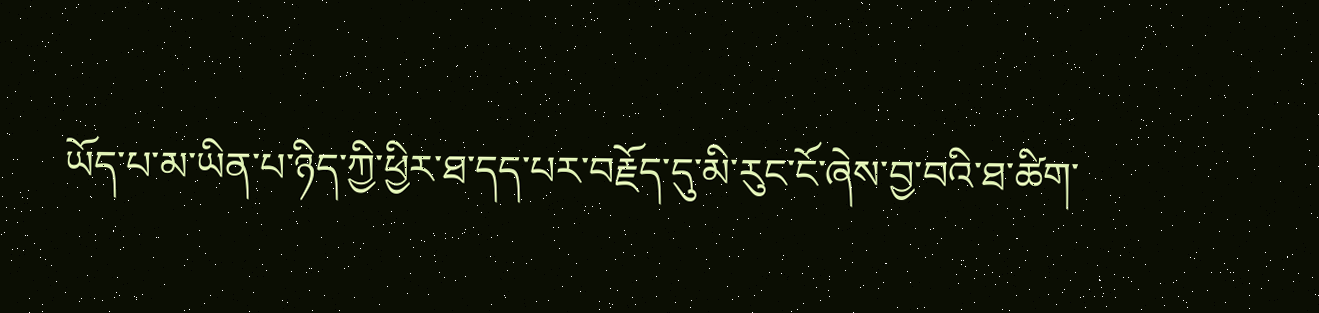ཡོད་པ་མ་ཡིན་པ་ཉིད་ཀྱི་ཕྱིར་ཐ་དད་པར་བརྗོད་དུ་མི་རུང་ངོ་ཞེས་བྱ་བའི་ཐ་ཚིག་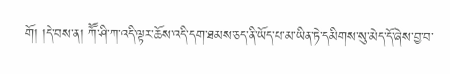གོ། །དེ་བས་ན། ཀཽ་ཤི་ཀ་འདི་ལྟར་ཆོས་འདི་དག་ཐམས་ཅད་ནི་ཡོད་པ་མ་ཡིན་ཏེ་དམིགས་སུ་མེད་དོ་ཞེས་བྱ་བ་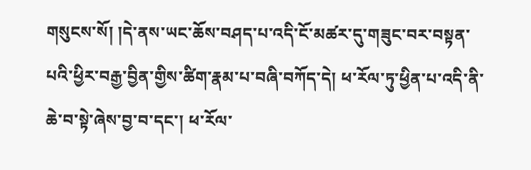གསུངས་སོ། །དེ་ནས་ཡང་ཆོས་བཤད་པ་འདི་ངོ་མཚར་དུ་གཟུང་བར་བསྟན་པའི་ཕྱིར་བརྒྱ་བྱིན་གྱིས་ཚིག་རྣམ་པ་བཞི་བཀོད་དེ། ཕ་རོལ་ཏུ་ཕྱིན་པ་འདི་ནི་ཆེ་བ་སྟེ་ཞེས་བྱ་བ་དང་། ཕ་རོལ་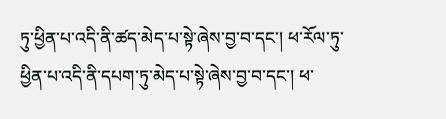ཏུ་ཕྱིན་པ་འདི་ནི་ཚད་མེད་པ་སྟེ་ཞེས་བྱ་བ་དང་། ཕ་རོལ་ཏུ་ཕྱིན་པ་འདི་ནི་དཔག་ཏུ་མེད་པ་སྟེ་ཞེས་བྱ་བ་དང་། ཕ་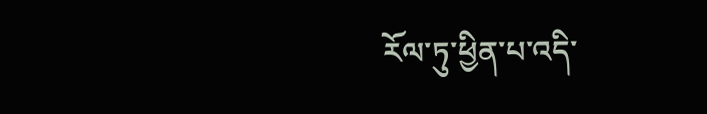རོལ་ཏུ་ཕྱིན་པ་འདི་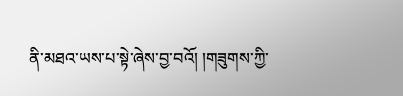ནི་མཐའ་ཡས་པ་སྟེ་ཞེས་བྱ་བའོ། །གཟུགས་ཀྱི་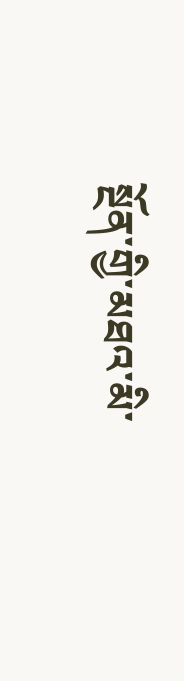སྔོན་གྱི་མཐའ་མི་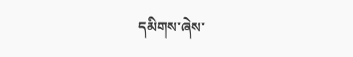དམིགས་ཞེས་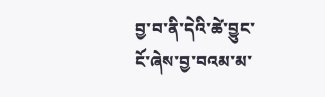བྱ་བ་ནི་དེའི་ཚེ་བྱུང་ངོ་ཞེས་བྱ་བའམ་མ་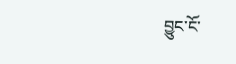བྱུང་ངོ་